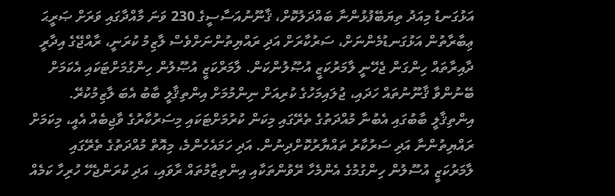އަޅުގަނޑު މިއަދު ތިޔަބޭފުޅުންނާ ބައްދަލުކޮށް، ޤާނޫނުއަސާސީގެ 230 ވަނަ މާއްދާގައި ވަރަށް ޞަރީޙަ ޢިބާރާތުން އަޅުގަނޑުމެންނަށް، ސަރުކާރަށް އަދި ރައްޔިތުންނަށްވެސް ލާޒިމު ކުރަނީ، ރާއްޖޭގެ އިދާރީ ދާއިރާތައް ހިންގަން ޖެހޭނީ ލާމަރުކަޒީ އުޞޫލުންކަން. ލާމަރްކަޒީ އުޞޫލުން ހިންގުމަށްޓަކައި އެކަމަށް ބޭނުންވާ ޤާނޫނުތައް ހަދައި، ޖުލައިމަހުގެ ކުރިއަށް ނިންމުމަށް އިންތިޤާލީ ބާބު އެބަ ލާޒިމުކުރޭ. އިންތިޤާލީ ބާބުގައި އެބުނާ މުއްދަތުގެ ތެރޭގައި މިކަން ކުރުމަށްޓަކައި މިސަރުކާރުގެ ވާޖިބެއް އެއީ، މިކަމަށް ރައްޔިތުންނާ އަދި ސަރުކާރު ތައްޔާރުކޮށްދިނުން. އަދި ހަމައެހެންމެ، މިއޮތް މުއްދަތުގެ ތެރޭގައި ލާމަރުކަޒީ އުސޫލުން ހިންގުމުގެ އެންމެހާ ރޭވުންތަކާއި އިންތިޒާމުތައް ރާވައި، އަދި ކުރަންޖެހޭ ހުރިހާ ކަމެއް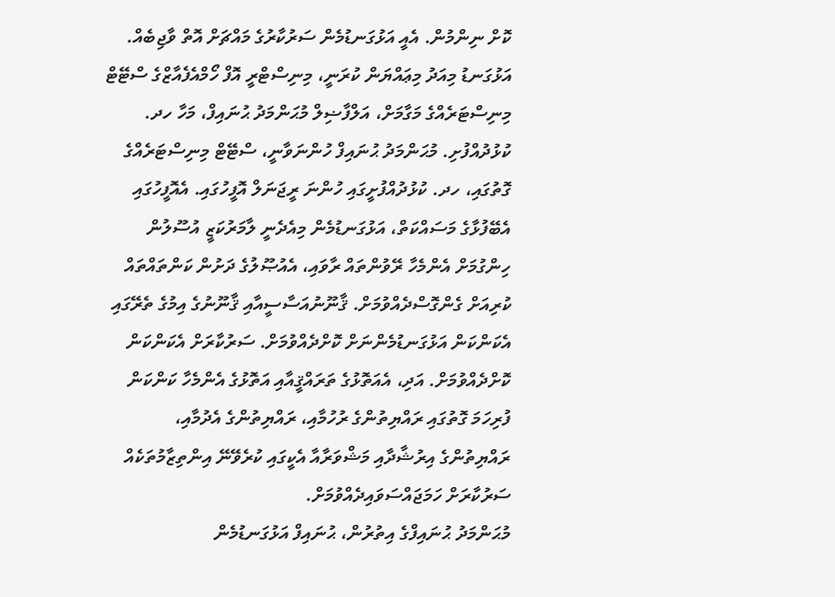ކޮށް ނިންމުން. އެއީ އަޅުގަނޑުމެން ސަރުކާރުގެ މައްޗަށް އޮތް ވާޖިބެއް.
އަޅުގަނޑު މިއަދު މިޢައްޔަން ކުރަނީ، މިނިސްޓްރީ އޮފް ހޯމްއެފެއާޒްގެ ސްޓޭޓް މިނިސްޓަރެއްގެ މަގާމަށް، އަލްފާޟިލް މުޙަންމަދު ޙުނައިފް، މަހާ ހދ. ކުޅުދުއްފުށި. މުޙަންމަދު ޙުނައިފް ހުންނަވާނީ، ސްޓޭޓް މިނިސްޓަރެއްގެ ގޮތުގައި، ހދ. ކުޅުދުއްފުށީގައި ހުންނަ ރީޖަނަލް އޮފީހުގައި. އެއޮފީހުގައި އެބޭފުޅާގެ މަސައްކަތް، އަޅުގަނޑުމެން މިއެދެނީ ލާމަރުކަޒީ އުސޫލުން ހިންގުމަށް އެންމެހާ ރޭވުންތައް ރާވައި، އެއުޞޫލުގެ ދަށުން ކަންތައްތައް ކުރިއަށް ގެންގޮސްދެއްވުމަށް. ޤާނޫނުއަސާސީއާއި ޤާނޫނުގެ އިމުގެ ތެރޭގައި އެކަންކަން އަޅުގަނޑުމެންނަށް ކޮށްދެއްވުމަށް. ސަރުކާރަށް އެކަންކަން ކޮށްދެއްވުމަށް. އަދި، އެއަތޮޅުގެ ތަރައްޤީއާއި އަތޮޅުގެ އެންމެހާ ކަންކަން ފުރިހަމަ ގޮތުގައި ރައްޔިތުންގެ ރުހުމާއި، ރައްޔިތުންގެ އެދުމާއި، ރައްޔިތުންގެ އިރުޝާދާއި މަޝްވަރާއާ އެކީގައި ކުރެވޭނޭ އިންތިޒާމުތަކެއް ސަރުކާރަށް ހަމަޖައްސަވައިދެއްވުމަށް.
މުޙަންމަދު ޙުނައިފްގެ އިތުރުން، ޙުނައިފް އަޅުގަނޑުމެން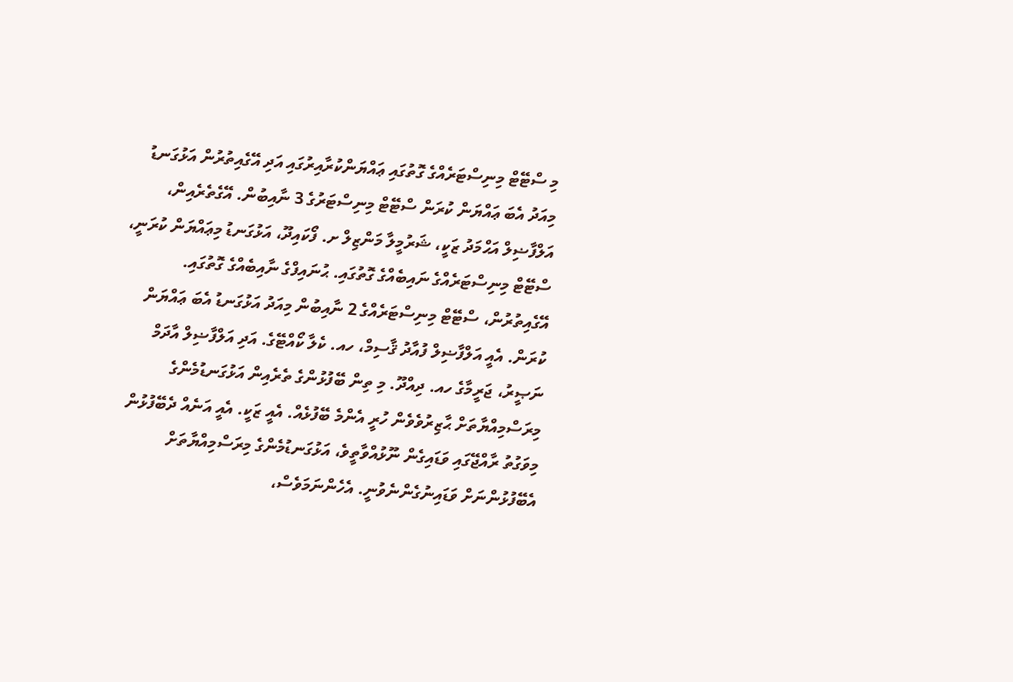މި ސްޓޭޓް މިނިސްޓަރެއްގެ ގޮތުގައި ޢައްޔަންކުރާއިރުގައި އަދި އޭގެއިތުރުން އަޅުގަނޑު މިއަދު އެބަ ޢައްޔަން ކުރަން ސްޓޭޓް މިނިސްޓަރުގެ 3 ނާއިބުން. އޭގެތެރެއިން، އަލްފާޟިލް އަޙްމަދު ޒަކީ، ޝަރުމީލާ މަންޒިލް ށ. ފޯކައިދޫ، އަޅުގަނޑު މިޢައްޔަން ކުރަނީ، ސްޓޭޓް މިނިސްޓަރެއްގެ ނައިބެއްގެ ގޮތުގައި. ޙުނައިފްގެ ނާއިބެއްގެ ގޮތުގައި. އޭގެއިތުރުން، ސްޓޭޓް މިނިސްޓަރެއްގެ 2 ނާއިބުން މިއަދު އަޅުގަނޑު އެބަ ޢައްޔަން ކުރަން. އެއީ އަލްފާޟިލް ފުއާދު ޤާސިމް، ހއ. ކެލާ ކޯއްޓޭގެ. އަދި އަލްފާޟިލް އާދަމް ނަޞީރު، ޖަރީމާގެ ހއ. ދިއްދޫ. މި ތިން ބޭފުޅުންގެ ތެރެއިން އަޅުގަނޑުމެންގެ މިރަސްމިއްޔާތަށް ޙާޒިރުވެވެން ހުރީ އެންމެ ބޭފުޅެއް. އެއީ ޒަކީ. އެއީ އަނެއް ދެބޭފުޅުން މިވަގުތު ރާއްޖޭގައި ވަޑައިގެން ނޫޅުއްވާތީވެ، އަޅުގަނޑުމެންގެ މިރަސްމިއްޔާތަށް އެބޭފުޅުންނަށް ވަޑައިނުގެންނެވުނީ. އެހެންނަމަވެސް،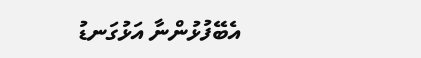އެބޭފުޅުންނާ އަޅުގަނޑު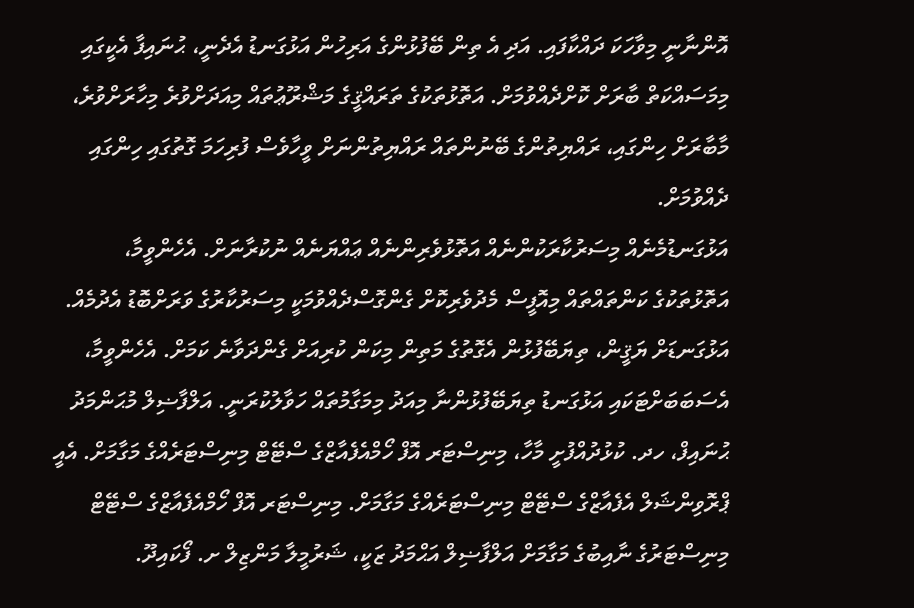އޮންނާނީ މިވާހަކަ ދައްކާފައި. އަދި އެ ތިން ބޭފުޅުންގެ އަރިހުން އަޅުގަނޑު އެދެނީ، ޙުނައިފާ އެކީގައި މިމަސައްކަތް ބާރަށް ކޮށްދެއްވުމަށް. އަތޮޅުތަކުގެ ތަރައްޤީގެ މަޝްރޫޢުތައް މިއަދަށްވުރެ މިހާރަށްވުރެ، މާބާރަށް ހިންގައި، ރައްޔިތުންގެ ބޭނުންތައް ރައްޔިތުންނަށް ވީހާވެސް ފުރިހަމަ ގޮތުގައި ހިންގައި ދެއްވުމަށް.
އަޅުގަނޑުމެނެއް މިސަރުކާރަކުންނެއް އަތޮޅުވެރިންނެއް ޢައްޔަނެއް ނުކުރާނަށް. އެހެންވީމާ، އަތޮޅުތަކުގެ ކަންތައްތައް މިއޮފީސް މެދުވެރިކޮށް ގެންގޮސްދެއްވުމަކީ މިސަރުކާރުގެ ވަރަށްބޮޑު އެދުމެއް. އަޅުގަނޑަށް ޔަޤީން، ތިޔަބޭފުޅުން އެގޮތުގެ މަތިން މިކަން ކުރިއަށް ގެންދަވާނެ ކަމަށް. އެހެންވީމާ، އެސަބަބަށްޓަކައި އަޅުގަނޑު ތިޔަބޭފުޅުންނާ މިއަދު މިމަގާމުތައް ހަވާލުކުރަނީ. އަލްފާޟިލް މުޙަންމަދު ޙުނައިފް، ހދ. ކުޅުދުއްފުށީ މާހާ، މިނިސްޓަރ އޮފް ހޯމްއެފެއާޒްގެ ސްޓޭޓް މިނިސްޓަރެއްގެ މަގާމަށް. އެއީ ޕްރޮވިންޝަލް އެފެއާޒްގެ ސްޓޭޓް މިނިސްޓަރެއްގެ މަގާމަށް. މިނިސްޓަރ އޮފް ހޯމްއެފެއާޒްގެ ސްޓޭޓް މިނިސްޓަރުގެ ނާއިބުގެ މަގާމަށް އަލްފާޟިލް އަޙްމަދު ޒަކީ، ޝަރުމީލާ މަންޒިލް ށ. ފޯކައިދޫ.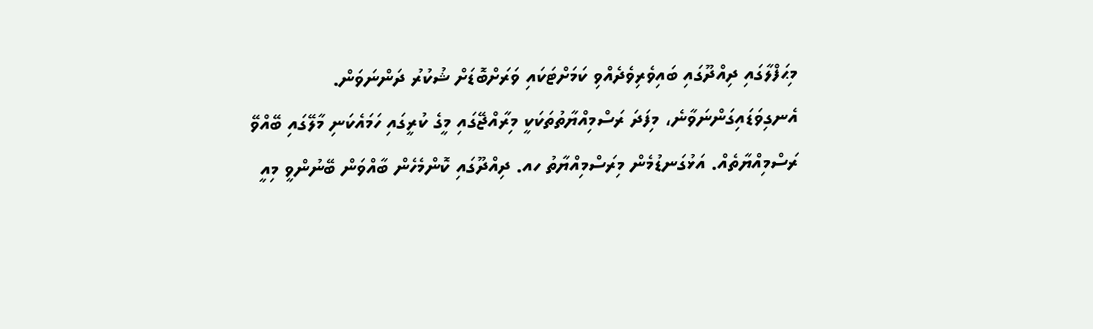މިޙަފްލާގައި ދިއްދޫގައި ބައިވެރިވެދެއްވި ކަމަށްޓަކައި ވަރަށްބޮޑަށް ޝުކުރު ދަންނަވަން.
އެނގިވަޑައިގަންނަވާނެ، މިފަދަ ރަސްމިއްޔާތުތަކަކީ މިރާއްޖޭގައި މީގެ ކުރީގައި ހަމައެކަނި މާލޭގައި ބޭއްވޭ ރަސްމިއްޔާތެއް. އަޅުގަނޑުމެން މިރަސްމިއްޔާތު ހއ. ދިއްދޫގައި ކޮންމެހެން ބާއްވަން ބޭނުންވީ މިއީ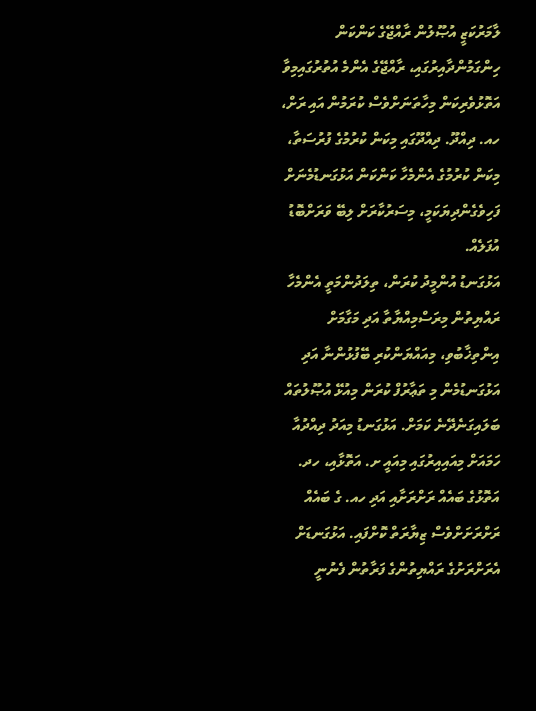ލާމަރުކަޒީ އުޞޫލުން ރާއްޖޭގެ ކަންކަން ހިންގަމުންދާއިރުގައި، ރާއްޖޭގެ އެންމެ އުތުރުގައިމިވާ އަތޮޅުވެރިކަން މިހާތަނަށްވެސް ކުރަމުން އައި ރަށް، ހއ. ދިއްދޫ. ދިއްދޫގައި މިކަން ކުރުމުގެ ފުރުސަތާ، މިކަން ކުރުމުގެ އެންމެހާ ކަންކަން އަޅުގަނޑުމެނަށް ފަހިވެގެންދިޔަކަމީ، މިސަރުކާރަށް ލިބޭ ވަރަށްބޮޑު އުފަލެއް.
އަޅުގަނޑު އުންމީދު ކުރަން، ތިލަދުންމަތީ އެންމެހާ ރައްޔިތުން މިރަސްމިއްޔާތާ އަދި މަގާމަށް އިންތިޚާބުވި، މިއައްޔަންކުރި ބޭފުޅުންނާ އަދި އަޅުގަނޑުމެން މި ތަޢާރުފް ކުރަން މިއުޅޭ އުޞޫލުތައް ބަލައިގަނެދޭނެ ކަމަށް. އަޅުގަނޑު މިއަދު ދިއްދުއާ ހަމައަށް މިއައިއިރުގައި މިއައީ ށ. އަތޮޅާއި، ހދ. އަތޮޅުގެ ބައެއް ރަށްރަށާއި އަދި ހއ. ގެ ބައެއް ރަށްރަށަށްވެސް ޒިޔާރަތް ކޮށްފައި. އަޅުގަނޑަށް އެރަށްރަށުގެ ރައްޔިތުންގެ ފަރާތުން ފެނުނީ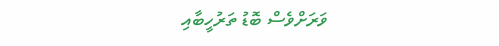ވަރަށްވެސް ބޮޑު ތަރުހީބާއި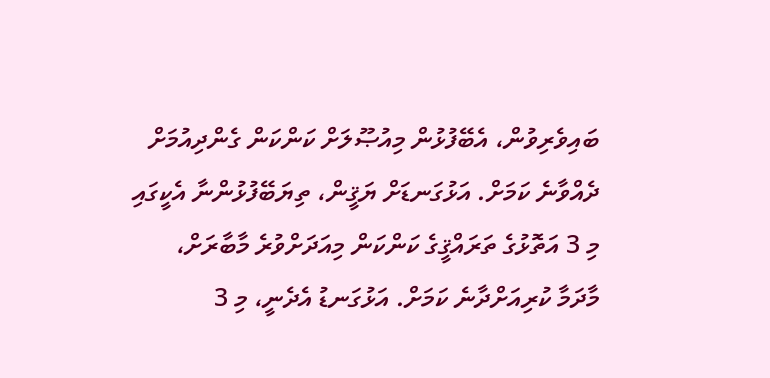ބައިވެރިވުން، އެބޭފުޅުން މިއުޞޫލަށް ކަންކަން ގެންދިއުމަށް ދެއްވާނެ ކަމަށް. އަޅުގަނޑަށް ޔަޤީން، ތިޔަބޭފުޅުންނާ އެކީގައި މި 3 އަތޮޅުގެ ތަރައްޤީގެ ކަންކަން މިއަދަށްވުރެ މާބާރަށް، މާދަމާ ކުރިއަށްދާނެ ކަމަށް. އަޅުގަނޑު އެދެނީ، މި 3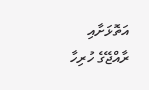އަތޮޅަށާއި ރާއްޖޭގެ ހުރިހާ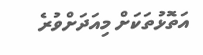އަތޮޅުތަކަށް މިއަދަށްވުރެ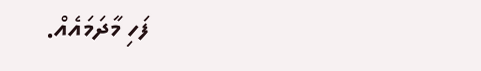ފަހި މާދަމައެއް.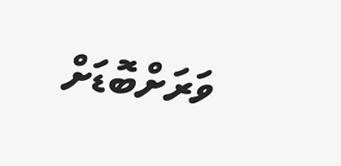ވަރަށްބޮޑަށް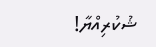ޝުކުރިއްޔާ!